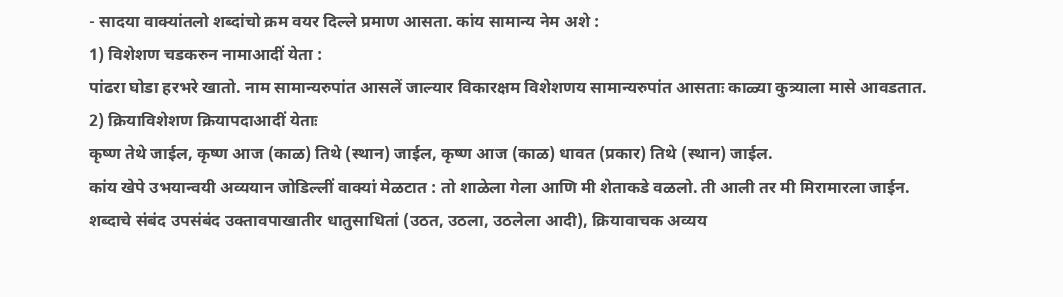- सादया वाक्यांतलो शब्दांचो क्रम वयर दिल्ले प्रमाण आसता. कांय सामान्य नेम अशे :
1) विशेशण चडकरुन नामाआदीं येता :
पांढरा घोडा हरभरे खातो. नाम सामान्यरुपांत आसलें जाल्यार विकारक्षम विशेशणय सामान्यरुपांत आसताः काळ्या कुत्र्याला मासे आवडतात.
2) क्रियाविशेशण क्रियापदाआदीं येताः
कृष्ण तेथे जाईल, कृष्ण आज (काळ) तिथे (स्थान) जाईल, कृष्ण आज (काळ) धावत (प्रकार) तिथे (स्थान) जाईल.
कांय खेपे उभयान्वयी अव्ययान जोडिल्लीं वाक्यां मेळटात : तो शाळेला गेला आणि मी शेताकडे वळलो. ती आली तर मी मिरामारला जाईन.
शब्दाचे संबंद उपसंबंद उक्तावपाखातीर धातुसाधितां (उठत, उठला, उठलेला आदी), क्रियावाचक अव्यय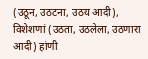(उठून, उठटना, उठय आदी), विशेशणां (उठता, उठलेला, उठणारा आदी) हांणी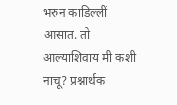भरुन काडिल्लीं आसात. तो आल्याशिवाय मी कशी नाचू? प्रश्नार्थक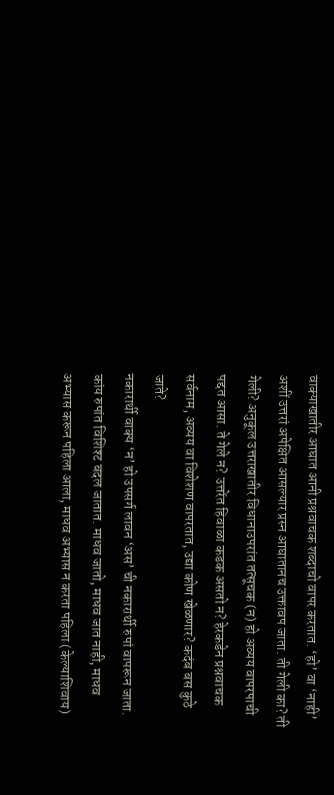वाक्याखातीर आघात आनी प्रश्नवाचक शब्दाचो वापर करतात. ‘हो’ वा ‘नाही’ अशीं उत्तरां अपेक्षित आसल्यार प्रस्न आघातानच उक्तावप जाता. ती गेली का? ती गेली? अनुकूल उत्तराखातीर विधानाउपरांत तत्सूचक (न) हो अव्यय वापरपाची पद्दत आसा. ते गेले न? उत्तरेंत हिवाळा कडक असतो न? हेरकडेन प्रश्नवाचक सर्वनाम, अव्यय वा विशेशण वापरतात, उद्या कोण खेळणार? कदंब बस कुठे जाते?
नकारार्थी वाक्य ‘न’ हो उपसर्ग लावन ‘अस’ ची नकारार्थी रुपां वापरून जाता. कांय रुपांत विशिश्ट बदल जातात. माधव जातो, माधव जात नाही, माधव अभ्यास करून पहिला आला, माधव अभ्यास न करता पहिला (केल्याशिवाय)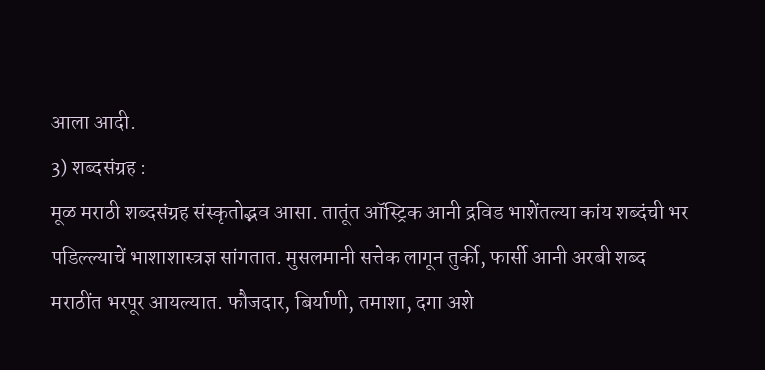आला आदी.
3) शब्दसंग्रह :
मूळ मराठी शब्दसंग्रह संस्कृतोद्भव आसा. तातूंत ऑस्ट्रिक आनी द्रविड भाशेंतल्या कांय शब्दंची भर पडिल्ल्याचें भाशाशास्त्रज्ञ सांगतात. मुसलमानी सत्तेक लागून तुर्की, फार्सी आनी अरबी शब्द मराठींत भरपूर आयल्यात. फौजदार, बिर्याणी, तमाशा, दगा अशे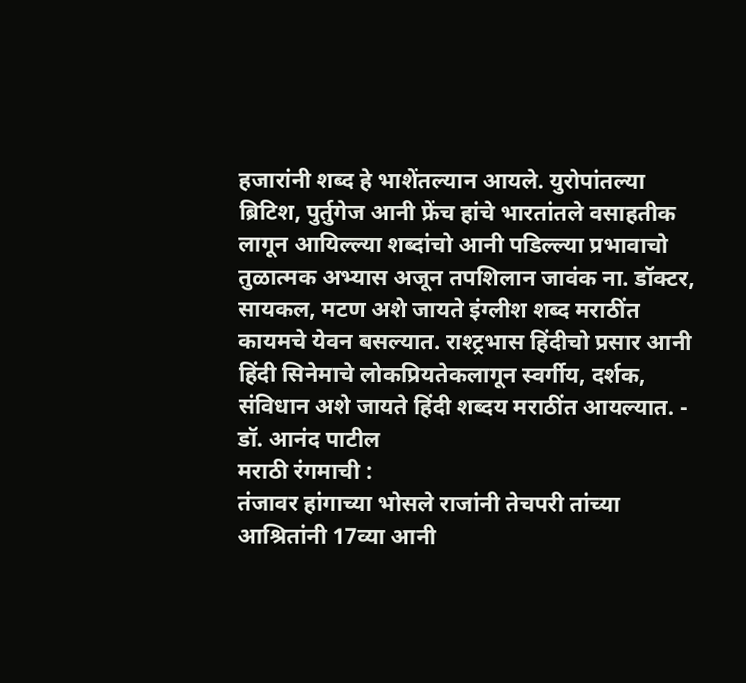हजारांनी शब्द हे भाशेंतल्यान आयले. युरोपांतल्या ब्रिटिश, पुर्तुगेज आनी फ्रेंच हांचे भारतांतले वसाहतीक लागून आयिल्ल्या शब्दांचो आनी पडिल्ल्या प्रभावाचो तुळात्मक अभ्यास अजून तपशिलान जावंक ना. डॉक्टर, सायकल, मटण अशे जायते इंग्लीश शब्द मराठींत कायमचे येवन बसल्यात. राश्ट्रभास हिंदीचो प्रसार आनी हिंदी सिनेमाचे लोकप्रियतेकलागून स्वर्गीय, दर्शक, संविधान अशे जायते हिंदी शब्दय मराठींत आयल्यात. - डॉ. आनंद पाटील
मराठी रंगमाची :
तंजावर हांगाच्या भोसले राजांनी तेचपरी तांच्या आश्रितांनी 17व्या आनी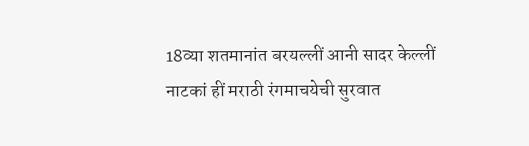18व्या शतमानांत बरयल्लीं आनी सादर केल्लीं नाटकां हीं मराठी रंगमाचयेची सुरवात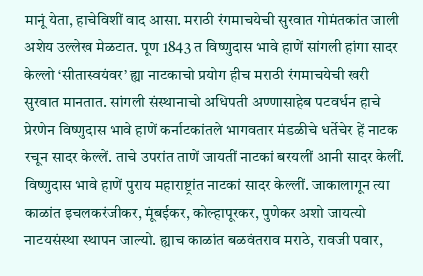मानूं येता, हाचेविशीं वाद आसा. मराठी रंगमाचयेची सुरवात गोमंतकांत जाली अशेय उल्लेख मेळटात. पूण 1843 त विष्णुदास भावे हाणें सांगली हांगा सादर केल्लो ‘सीतास्वयंवर’ ह्या नाटकाचो प्रयोग हीच मराठी रंगमाचयेची खरी सुरवात मानतात. सांगली संस्थानाचो अधिपती अण्णासाहेब पटवर्धन हाचे प्रेरणेन विष्णुदास भावे हाणें कर्नाटकांतले भागवतार मंडळीचे धर्तेचेर हें नाटक रचून सादर केल्लें. ताचे उपरांत ताणें जायतीं नाटकां बरयलीं आनी सादर केलीं.
विष्णुदास भावे हाणें पुराय महाराष्ट्रांत नाटकां सादर केल्लीं. जाकालागून त्या काळांत इचलकरंजीकर, मूंबईकर, कोल्हापूरकर, पुणेकर अशो जायत्यो नाटयसंस्था स्थापन जाल्यो. ह्याच काळांत बळवंतराव मराठे, रावजी पवार,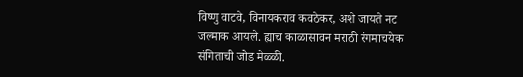विष्णु वाटवे, विनायकराव कवठेकर, अशे जायते नट जल्माक आयले. ह्याच काळासावन मराठी रंगमाचयेक संगिताची जोड मेळ्ळी.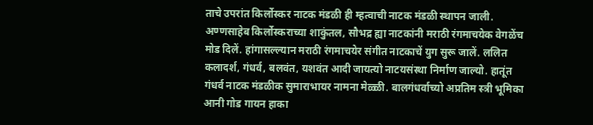ताचे उपरांत किर्लोस्कर नाटक मंडळी ही म्हत्वाची नाटक मंडळी स्थापन जाली. अण्णसाहेब किर्लोस्कराच्या शाकुंतल, सौभद्र ह्या नाटकांनी मराठी रंगमाचयेक वेगळेंच मोड दिलें. हांगासल्ल्यान मराठी रंगमाचयेर संगीत नाटकाचें युग सुरू जालें. ललित कलादर्श, गंधर्व, बलवंत, यशवंत आदी जायत्यो नाटयसंस्था निर्माण जाल्यो. हातूंत गंधर्व नाटक मंडळीक सुमाराभायर नामना मेळ्ळी. बालगंधर्वाच्यो अप्रतिम स्त्री भूमिका आनी गोड गायन हाका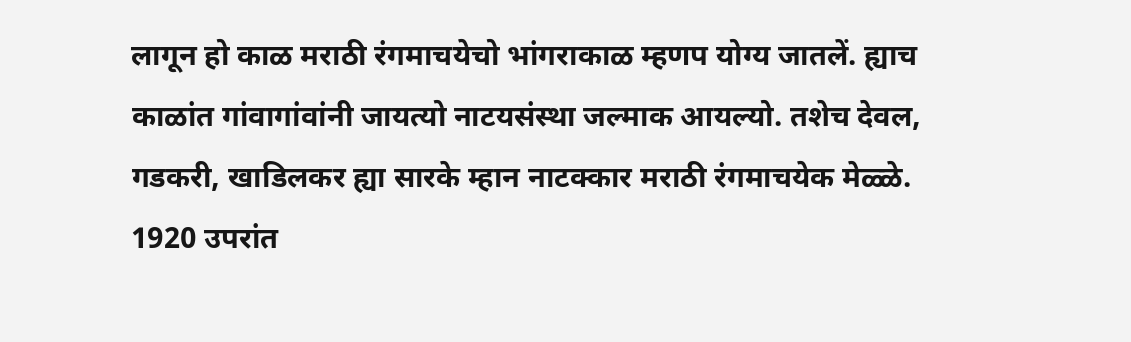लागून हो काळ मराठी रंगमाचयेचो भांगराकाळ म्हणप योग्य जातलें. ह्याच काळांत गांवागांवांनी जायत्यो नाटयसंस्था जल्माक आयल्यो. तशेच देवल, गडकरी, खाडिलकर ह्या सारके म्हान नाटक्कार मराठी रंगमाचयेक मेळ्ळे.
1920 उपरांत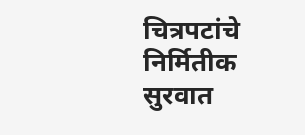चित्रपटांचे निर्मितीक सुरवात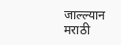जाल्ल्यान मराठी